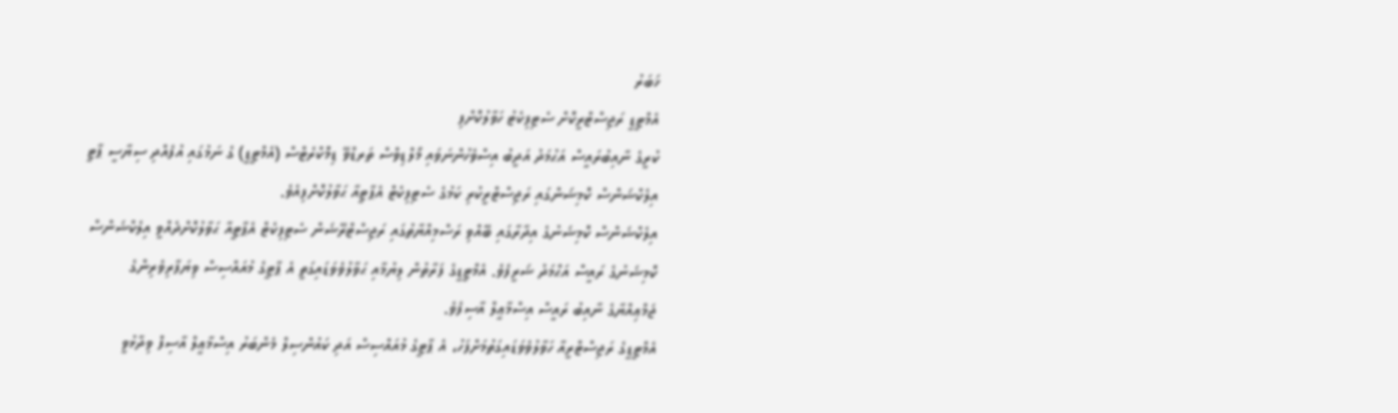ޚަބަރު
އެމްޓީޑީ ރަޖިސްޓްރީކޮށް ސެޓިފިކެޓު ހަވާލުކޮށްފި
ކުރީގެ ނާއިބުރައީސް އަޙުމަދު އަދީބު އިސްވެހުންނަވައި މޯލްޑިވްސް ތަރޑްވޭ ޑިމޮކްރެޓްސް (އެމްޓީޑީ) ގެ ނަމުގައި އުފެއްދި ސިޔާސީ ޕާޓީ އިލެކްޝަންސް ކޮމިޝަންގައި ރަޖިސްޓްރީކުރި ކަމުގެ ސެޓިފިކެޓް އެޕާޓީއާ ޙަވާލުކޮށްފިއެވެ.
އިލެކްޝަންސް ކޮމިޝަނުގެ އިދާރާގައި ބޭއްވި ރަސްމިއްޔާތުގައި ރަޖިސްޓްރޭޝަން ސެޓިފިކެޓް އެޕާޓީއާ ޙަވާލުކޮށްދެއްވީ އިލެކްޝަންސް ކޮމިޝަނުގެ ރައީސް އަޙްމަދު ޝަރީފެވެ. އެމްޓީޑީގެ ފަރާތުން ލިޔުމާއި ޙަވާލުވެވަޑައިގަތީ އެ ޕާޓީގެ މުއައްސިސް ވިޔަފާރިވެރިންގެ ޖަމްޢިއްޔާގެ ނާއިބު ރައީސް އިސްމާޢީލް އާސިފެވެ.
އެމްޓީޑީގެ ރަޖިސްޓްރީއާ ހަވާލުވެވަޑައިގަތުމަށްފަހު، އެ ޕާޓީގެ މުއައްސިސް އަދި ކައުންސިލް މެންބަރު އިސްމާޢީލް އާސިފް ވިދާޅުވީ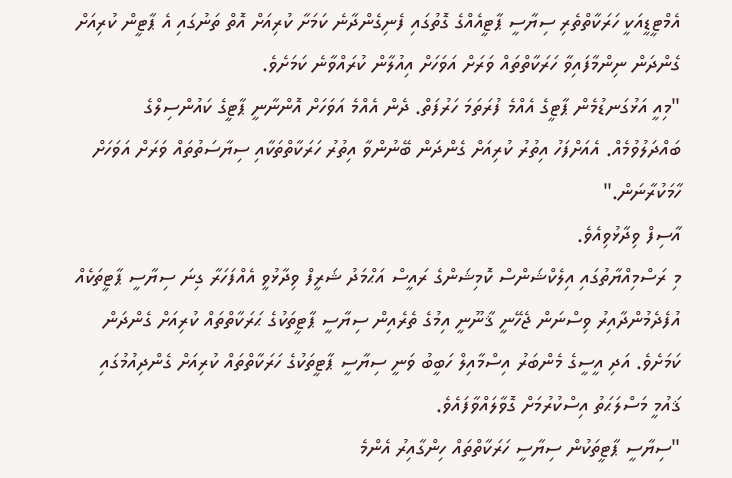އެމްޓީޑީއަކީ ހަރަކާތްތެރި ސިޔާސީ ޕާޓީއެއްގެ ގޮތުގައި ފެނިގެންދާނެ ކަމަށާ ކުރިއަށް އޮތް ތަނުގައި އެ ޕާޓީން ކުރިއަށް ގެންދަން ނިންމާފައިވާ ހަރަކާތްތައް ވަރަށް އަވަހަށް އިއުލާން ކުރައްވާނެ ކަމަށެވެ.
"މިއީ އަޅުގަނޑުމެން ޕާޓީގެ އެއްމެ ފުރަތަމަ ހަރުފަތް. ދެން އެއްމެ އަވަހަށް އޮންނާނީ ޕާޓީގެ ކައުންސިލްގެ ބައްދަލުވުމެއް. އެއަށްފަހު އިތުރު ކުރިއަށް ގެންދަން ބޭނުންވާ އިތުރު ހަރަކާތްތަކާއި ސިޔާސަތުތައް ވަރަށް އަވަހަށް ހާމަކުރާނަން."
އާސިފް ވިދާޅުވިއެވެ.
މި ރަސްމިއްޔާތުގައި އިލެކްޝަންސް ކޮމިޝަންގެ ރައީސް އަޙްމަދު ޝަރީފް ވިދާޅުވީ އެއްފަހަރާ ގިނަ ސިޔާސީ ޕާޓީތަކެއް އުފެދެމުންދާއިރު ވިސްނަން ޖެހޭނީ ޤާނޫނީ އިމުގެ ތެރެއިން ސިޔާސީ ޕާޓީތަކުގެ ޙަރަކާތްތައް ކުރިއަށް ގެންދަން ކަމަށެވެ. އަދި އީސީގެ މެންބަރު އިސްމާއިލް ހަބީބު ވަނީ ސިޔާސީ ޕާޓީތަކުގެ ހަރަކާތްތައް ކުރިއަށް ގެންދިއުމުގައި ޤައުމީ މަސްލަޙަތު އިސްކުރުމަށް ގޮވާލައްވާފައެވެ.
"ސިޔާސީ ޕާޓީތަކުން ސިޔާސީ ހަރަކާތްތައް ހިންގާއިރު އެންމެ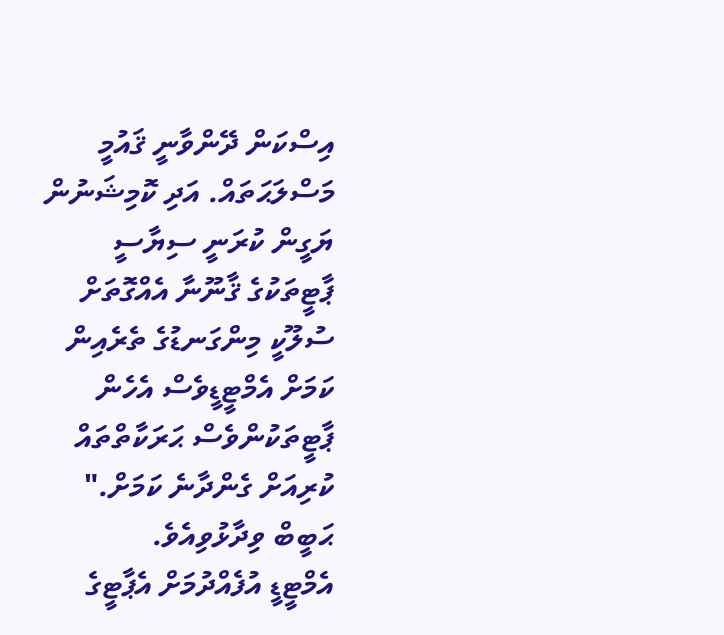އިސްކަން ދޭންވާނީ ޤައުމީ މަސްލަޙަތައް. އަދި ކޮމިޝަނުން ޔަގީން ކުރަނީ ސިޔާސީ ޕާޓީތަކުގެ ޤާނޫނާ އެއްގޮތަށް ސުލޫކީ މިންގަނޑުގެ ތެރެއިން ކަމަށް އެމްޓީޑީވެސް އެހެން ޕާޓީތަކުންވެސް ޙަރަކާތްތައް ކުރިއަށް ގެންދާނެ ކަމަށް."
ޙަބީބް ވިދާޅުވިއެވެ.
އެމްޓީޑީ އުފެއްދުމަށް އެޕާޓީގެ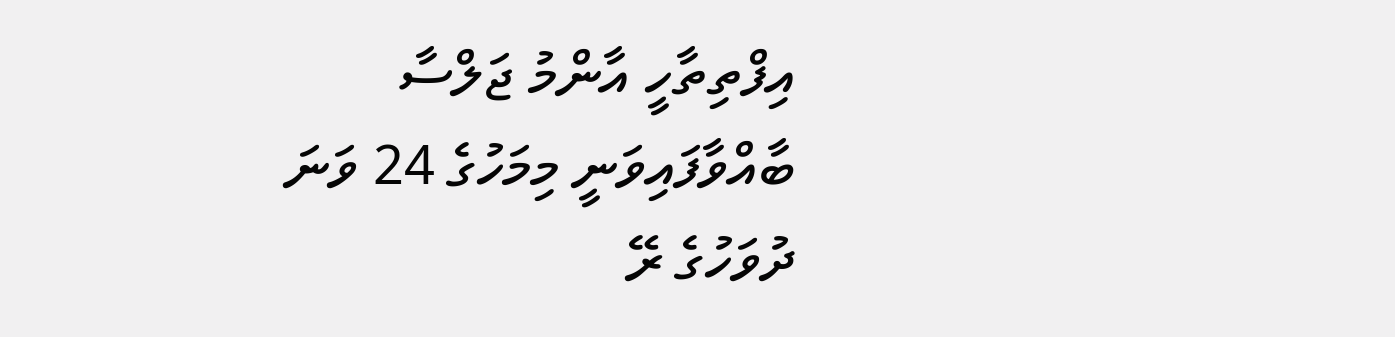އިފްތިތާހީ އާންމު ޖަލްސާ ބާއްވާފައިވަނީ މިމަހުގެ 24 ވަނަ ދުވަހުގެ ރޭ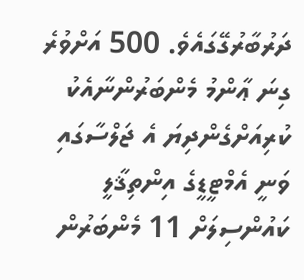ދަރުބާރުގޭގައެވެ. 500 އަށްވުރެ ގިނަ ޢާންމު މެންބަރުންނާއެކު ކުރިއަށްގެންދިޔަ އެ ޖަލްސާގައި ވަނީ އެމްޓީޑީގެ އިންތިޤާލީ ކައުންސިލަށް 11 މެންބަރުން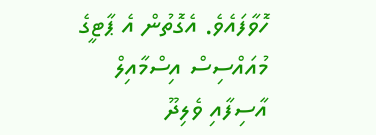ހޮވާފައެވެ. އެގޮތުން އެ ޕާޓީގެ މުއައްސިސް އިސްމާއިލް އާސިފާއި ވެލިދޫ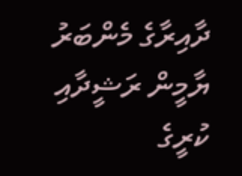ދާއިރާގެ މެންބަރު ޔާމީން ރަޝީދާއި ކުރީގެ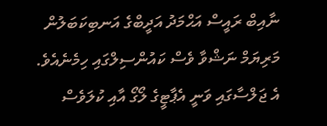ނާއިބް ރައީސް އަޙްމަދު އަދީބްގެ އަނބިކަބަލުން މަރިޔަމް ނަޝްވާ ވެސް ކައުންސިލްގައި ހިމެނެއެވެ.
އެ ޖަލްސާގައި ވަނީ އެޕާޓީގެ ލޯގޯ އާއި ކުލަވެސް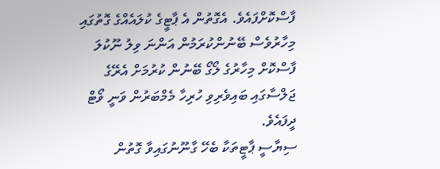ފާސްކޮށްފައެވެ. އެގޮތުން އެ ޕާޓީގެ ކުލައެއްގެ ގޮތުގައި މިހާރުވެސް ބޭނުންކުރަމުން އަންނަ ވިލު ނޫކުލަ ފާސްކޮށް މިހާރުގެ ލޯގޯ ބޭނުން ކުރުމަށް އެރޭގެ ޖަލްސާގައި ބައިވެރިވި ހުރިހާ މެމްބަރުން ވަނީ ވޯޓް ދީފައެވެ.
ސިޔާސީ ޕާޓީތަކާ ބެހޭ ގާނޫނުގައިވާ ގޮތުން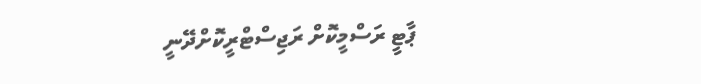ޕާޓީ ރަސްމީކޮށް ރަޖިސްޓްރީކޮށްދޭނީ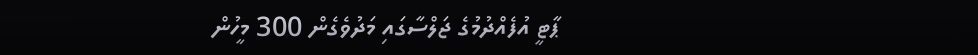ޕާޓީ އުފެއްދުމުގެ ޖަލްސާގައި މަދުވެގެން 300 މީހުން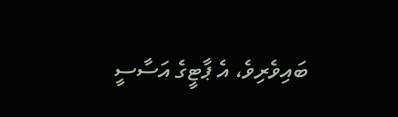ބައިވެރިވެ، އެ ޕާޓީގެ އަސާސީ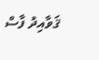ޤަވާއިދު ފާސް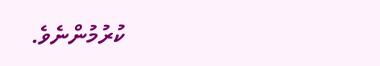ކުރުމުންނެވެ.